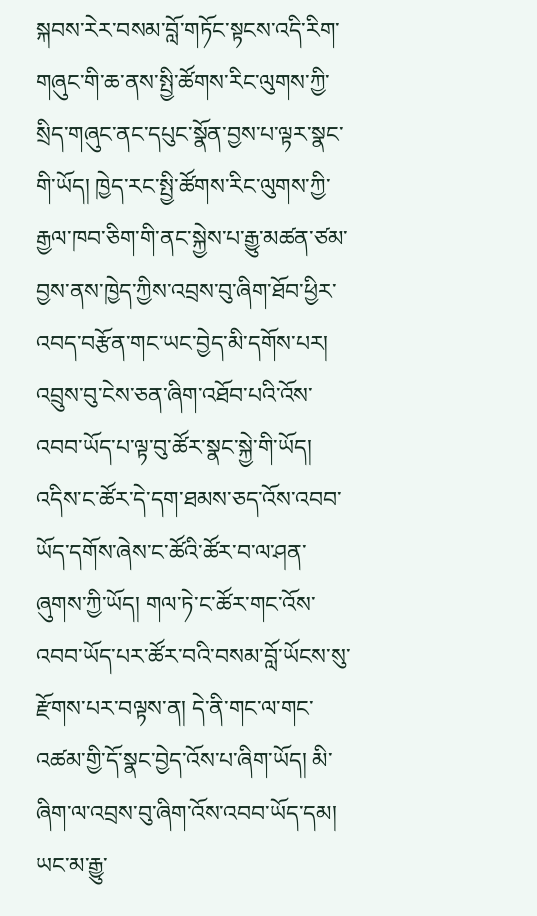སྐབས་རེར་བསམ་བློ་གཏོང་སྟངས་འདི་རིག་གཞུང་གི་ཆ་ནས་སྤྱི་ཚོགས་རིང་ལུགས་ཀྱི་སྲིད་གཞུང་ནང་དཔུང་སྣོན་བྱས་པ་ལྟར་སྣང་གི་ཡོད། ཁྱེད་རང་སྤྱི་ཚོགས་རིང་ལུགས་ཀྱི་རྒྱལ་ཁབ་ཅིག་གི་ནང་སྐྱེས་པ་རྒྱུ་མཚན་ཙམ་བྱས་ནས་ཁྱེད་ཀྱིས་འབྲས་བུ་ཞིག་ཐོབ་ཕྱིར་འབད་བརྩོན་གང་ཡང་བྱེད་མི་དགོས་པར། འབྲུས་བུ་ངེས་ཅན་ཞིག་འཐོབ་པའི་འོས་འབབ་ཡོད་པ་ལྟ་བུ་ཚོར་སྣང་སྐྱེ་གི་ཡོད། འདིས་ང་ཚོར་དེ་དག་ཐམས་ཅད་འོས་འབབ་ཡོད་དགོས་ཞེས་ང་ཚོའི་ཚོར་བ་ལ་ཤན་ཞུགས་ཀྱི་ཡོད། གལ་ཏེ་ང་ཚོར་གང་འོས་འབབ་ཡོད་པར་ཚོར་བའི་བསམ་བློ་ཡོངས་སུ་རྫོགས་པར་བལྟས་ན། དེ་ནི་གང་ལ་གང་འཚམ་གྱི་དོ་སྣང་བྱེད་འོས་པ་ཞིག་ཡོད། མི་ཞིག་ལ་འབྲས་བུ་ཞིག་འོས་འབབ་ཡོད་དམ། ཡང་མ་རྒྱུ་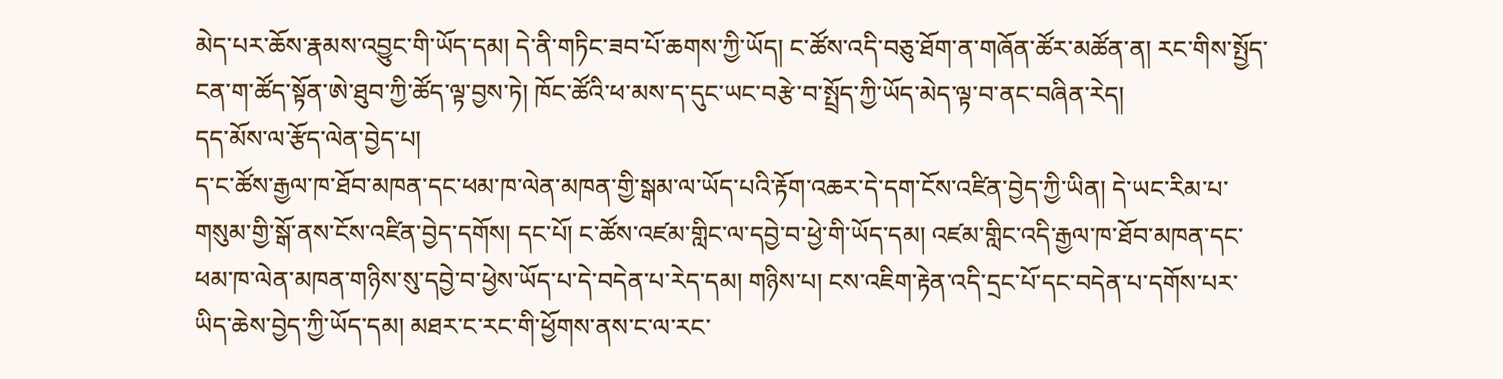མེད་པར་ཆོས་རྣམས་འབྱུང་གི་ཡོད་དམ། དེ་ནི་གཏིང་ཟབ་པོ་ཆགས་ཀྱི་ཡོད། ང་ཚོས་འདི་བཅུ་ཐོག་ན་གཞོན་ཚོར་མཚོན་ན། རང་གིས་སྤྱོད་ངན་ག་ཚོད་སྟོན་ཨེ་ཐུབ་ཀྱི་ཚོད་ལྟ་བྱས་ཏེ། ཁོང་ཚོའི་ཕ་མས་ད་དུང་ཡང་བརྩེ་བ་སྤྲོད་ཀྱི་ཡོད་མེད་ལྟ་བ་ནང་བཞིན་རེད།
དད་མོས་ལ་རྩོད་ལེན་བྱེད་པ།
ད་ང་ཚོས་རྒྱལ་ཁ་ཐོབ་མཁན་དང་ཕམ་ཁ་ལེན་མཁན་གྱི་སྒམ་ལ་ཡོད་པའི་རྟོག་འཆར་དེ་དག་ངོས་འཛིན་བྱེད་ཀྱི་ཡིན། དེ་ཡང་རིམ་པ་གསུམ་གྱི་སྒོ་ནས་ངོས་འཛིན་བྱེད་དགོས། དང་པོ། ང་ཚོས་འཛམ་གླིང་ལ་དབྱེ་བ་ཕྱེ་གི་ཡོད་དམ། འཛམ་གླིང་འདི་རྒྱལ་ཁ་ཐོབ་མཁན་དང་ཕམ་ཁ་ལེན་མཁན་གཉིས་སུ་དབྱེ་བ་ཕྱེས་ཡོད་པ་དེ་བདེན་པ་རེད་དམ། གཉིས་པ། ངས་འཇིག་རྟེན་འདི་དྲང་པོ་དང་བདེན་པ་དགོས་པར་ཡིད་ཆེས་བྱེད་ཀྱི་ཡོད་དམ། མཐར་ང་རང་གི་ཕྱོགས་ནས་ང་ལ་རང་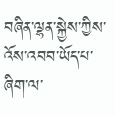བཞིན་ལྷན་སྐྱེས་ཀྱིས་འོས་འབབ་ཡོད་པ་ཞིག་ལ་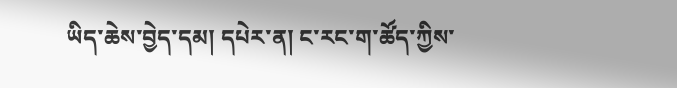ཡིད་ཆེས་བྱེད་དམ། དཔེར་ན། ང་རང་ག་ཚོད་ཀྱིས་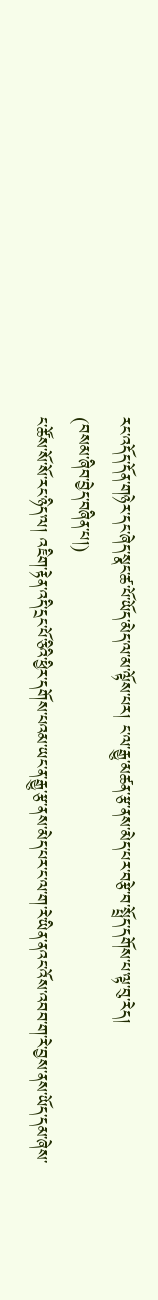རང་འདོད་དོན་གཉེར་དང་ཞེད་སྣང་ཚ་པོ་ཡོད་མེད་ལ་མ་ལྟོས་པར། ང་ལ་རྒྱུ་མཚན་རྩ་ནས་མེད་པར་བརྩེ་བ་སྤྲོད་དགོས་པ་ལྟ་བུ་རེད།
(བསམ་ཞིབ་བྱེད་བཞིན་པ།)
ང་ཚོས་སོ་སོ་རང་ཉིད་ལ། འཇིག་རྟེན་འདི་དྲང་པོ་ཅིའི་ཕྱིར་དགོས་པའམ་ཡང་ན་རྒྱུ་རྩ་ནས་མེད་པར་ང་ལ་ག་རེ་ཡིན་ནའང་འོས་འབབ་ག་རེ་བྱས་ནས་ཡོད་དམ་ཞེས་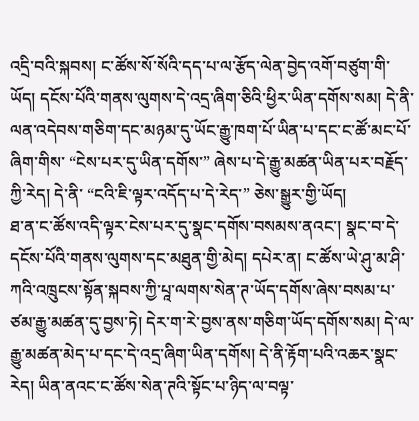འདྲི་བའི་སྐབས། ང་ཚོས་སོ་སོའི་དད་པ་ལ་རྩོད་ལེན་བྱེད་འགོ་བཙུག་གི་ཡོད། དངོས་པོའི་གནས་ལུགས་དེ་འདྲ་ཞིག་ཅིའི་ཕྱིར་ཡིན་དགོས་སམ། དེ་ནི་ལན་འདེབས་གཅིག་དང་མཉམ་དུ་ཡོང་རྒྱུ་ཁག་པོ་ཡིན་པ་དང་ང་ཚོ་མང་པོ་ཞིག་གིས་ “ངེས་པར་དུ་ཡིན་དགོས་” ཞེས་པ་དེ་རྒྱུ་མཚན་ཡིན་པར་བརྗོད་ཀྱི་རེད། དེ་ནི་ “ངའི་ཇི་ལྟར་འདོད་པ་དེ་རེད་” ཅེས་སྒྱུར་གྱི་ཡོད།
ཐ་ན་ང་ཚོས་འདི་ལྟར་ངེས་པར་དུ་སྣང་དགོས་བསམས་ནའང་། སྣང་བ་དེ་དངོས་པོའི་གནས་ལུགས་དང་མཐུན་གྱི་མེད། དཔེར་ན། ང་ཚོས་ཡེ་ཤུ་མ་ཤི་ཀའི་འཁྲུངས་སྟོན་སྐབས་ཀྱི་པཱ་ལགས་སེན་ཊ་ཡོད་དགོས་ཞེས་བསམ་པ་ཙམ་རྒྱུ་མཚན་དུ་བྱས་ཏེ། དེར་ག་རེ་བྱས་ནས་གཅིག་ཡོད་དགོས་སམ། དེ་ལ་རྒྱུ་མཚན་མེད་པ་དང་དེ་འདྲ་ཞིག་ཡིན་དགོས། དེ་ནི་རྟོག་པའི་འཆར་སྣང་རེད། ཡིན་ནའང་ང་ཚོས་སེན་ཊའི་སྟོང་པ་ཉིད་ལ་བལྟ་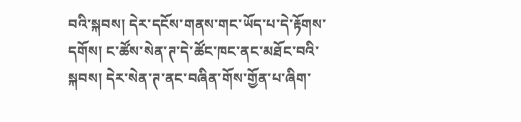བའི་སྐབས། དེར་དངོས་གནས་གང་ཡོད་པ་དེ་རྟོགས་དགོས། ང་ཚོས་སེན་ཊ་དེ་ཚོང་ཁང་ནང་མཐོང་བའི་སྐབས། དེར་སེན་ཊ་ནང་བཞིན་གོས་གྱོན་པ་ཞིག་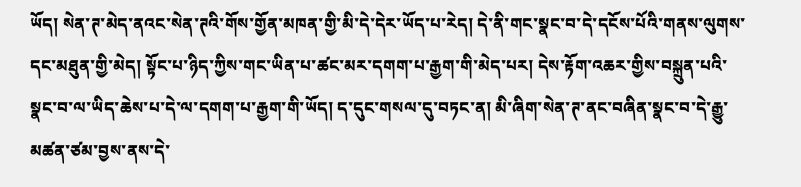ཡོད། སེན་ཊ་མེད་ནའང་སེན་ཊའི་གོས་གྱོན་མཁན་གྱི་མི་དེ་དེར་ཡོད་པ་རེད། དེ་ནི་གང་སྣང་བ་དེ་དངོས་པོའི་གནས་ལུགས་དང་མཐུན་གྱི་མེད། སྟོང་པ་ཉིད་ཀྱིས་གང་ཡིན་པ་ཚང་མར་དགག་པ་རྒྱག་གི་མེད་པར། དེས་རྟོག་འཆར་གྱིས་བསྐྲུན་པའི་སྣང་བ་ལ་ཡིད་ཆེས་པ་དེ་ལ་དགག་པ་རྒྱག་གི་ཡོད། ད་དུང་གསལ་དུ་བཏང་ན། མི་ཞིག་སེན་ཊ་ནང་བཞིན་སྣང་བ་དེ་རྒྱུ་མཚན་ཙམ་བྱས་ནས་དེ་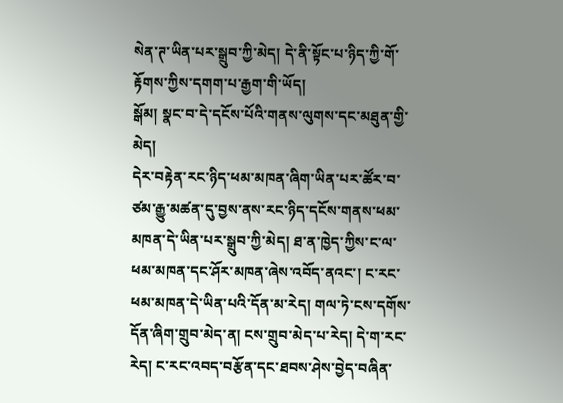སེན་ཊ་ཡིན་པར་སྒྲུབ་ཀྱི་མེད། དེ་ནི་སྟོང་པ་ཉིད་ཀྱི་གོ་རྟོགས་ཀྱིས་དགག་པ་རྒྱག་གི་ཡོད།
སྒོམ། སྣང་བ་དེ་དངོས་པོའི་གནས་ལུགས་དང་མཐུན་གྱི་མེད།
དེར་བརྟེན་རང་ཉིད་ཕམ་མཁན་ཞིག་ཡིན་པར་ཚོར་བ་ཙམ་རྒྱུ་མཚན་དུ་བྱས་ནས་རང་ཉིད་དངོས་གནས་ཕམ་མཁན་དེ་ཡིན་པར་སྒྲུབ་ཀྱི་མེད། ཐ་ན་ཁྱེད་ཀྱིས་ང་ལ་ཕམ་མཁན་དང་ཤོར་མཁན་ཞེས་འབོད་ནའང་། ང་རང་ཕམ་མཁན་དེ་ཡིན་པའི་དོན་མ་རེད། གལ་ཏེ་ངས་དགོས་དོན་ཞིག་གྲུབ་མེད་ན། ངས་གྲུབ་མེད་པ་རེད། དེ་ག་རང་རེད། ང་རང་འབད་བརྩོན་དང་ཐབས་ཤེས་བྱེད་བཞིན་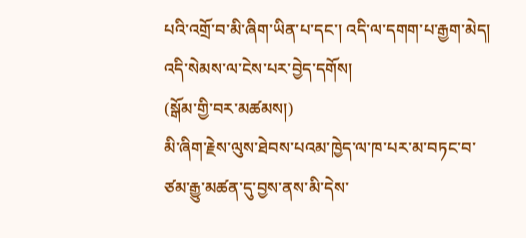པའི་འགྲོ་བ་མི་ཞིག་ཡིན་པ་དང་། འདི་ལ་དགག་པ་རྒྱག་མེད། འདི་སེམས་ལ་ངེས་པར་བྱེད་དགོས།
(སྒོམ་གྱི་བར་མཚམས།)
མི་ཞིག་རྗེས་ལུས་ཐེབས་པའམ་ཁྱེད་ལ་ཁ་པར་མ་བཏང་བ་ཙམ་རྒྱུ་མཚན་དུ་བྱས་ནས་མི་དེས་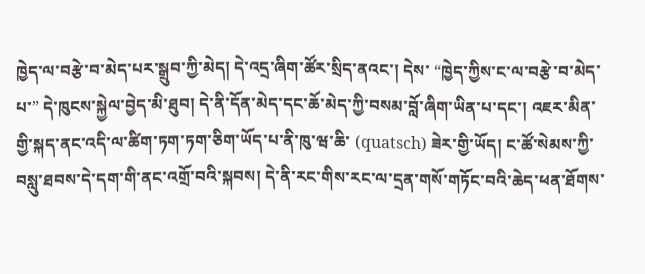ཁྱེད་ལ་བརྩེ་བ་མེད་པར་སྒྲུབ་ཀྱི་མེད། དེ་འདྲ་ཞིག་ཚོར་སྲིད་ནའང་། དེས་ “ཁྱེད་ཀྱིས་ང་ལ་བརྩེ་བ་མེད་པ་” དེ་ཁུངས་སྐྱེལ་བྱེད་མི་ཐུབ། དེ་ནི་དོན་མེད་དང་ཆོ་མེད་ཀྱི་བསམ་བློ་ཞིག་ཡིན་པ་དང་། འཇར་མིན་གྱི་སྐད་ནང་འདི་ལ་ཚིག་ཏག་ཏག་ཅིག་ཡོད་པ་ནི་ཁུ་ཝ་ཆི་ (quatsch) ཟེར་གྱི་ཡོད། ང་ཚོ་སེམས་ཀྱི་བསླུ་ཐབས་དེ་དག་གི་ནང་འགྲོ་བའི་སྐབས། དེ་ནི་རང་གིས་རང་ལ་དྲན་གསོ་གཏོང་བའི་ཆེད་ཕན་ཐོགས་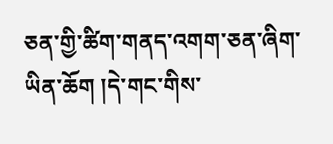ཅན་གྱི་ཚིག་གནད་འགག་ཅན་ཞིག་ཡིན་ཆོག །དེ་གང་གིས་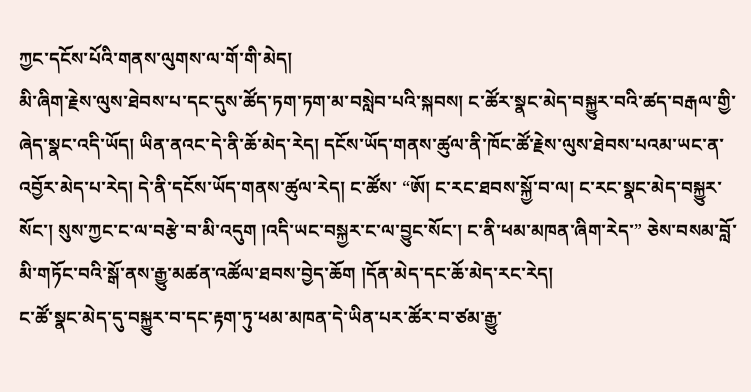ཀྱང་དངོས་པོའི་གནས་ལུགས་ལ་གོ་གི་མེད།
མི་ཞིག་རྗེས་ལུས་ཐེབས་པ་དང་དུས་ཚོད་ཏག་ཏག་མ་བསླེབ་པའི་སྐབས། ང་ཚོར་སྣང་མེད་བསྐྱུར་བའི་ཚད་བརྒལ་གྱི་ཞེད་སྣང་འདི་ཡོད། ཡིན་ནའང་དེ་ནི་ཆོ་མེད་རེད། དངོས་ཡོད་གནས་ཚུལ་ནི་ཁོང་ཚོ་རྗེས་ལུས་ཐེབས་པའམ་ཡང་ན་འབྱོར་མེད་པ་རེད། དེ་ནི་དངོས་ཡོད་གནས་ཚུལ་རེད། ང་ཚོས་ “ཨོ། ང་རང་ཐབས་སྐྱོ་བ་ལ། ང་རང་སྣང་མེད་བསྐྱུར་སོང་། སུས་ཀྱང་ང་ལ་བརྩེ་བ་མི་འདུག །འདི་ཡང་བསྐྱར་ང་ལ་བྱུང་སོང་། ང་ནི་ཕམ་མཁན་ཞིག་རེད་” ཅེས་བསམ་བློ་མི་གཏོང་བའི་སྒོ་ནས་རྒྱུ་མཚན་འཚོལ་ཐབས་བྱེད་ཆོག །དོན་མེད་དང་ཆོ་མེད་རང་རེད།
ང་ཚོ་སྣང་མེད་དུ་བསྐྱུར་བ་དང་རྟག་ཏུ་ཕམ་མཁན་དེ་ཡིན་པར་ཚོར་བ་ཙམ་རྒྱུ་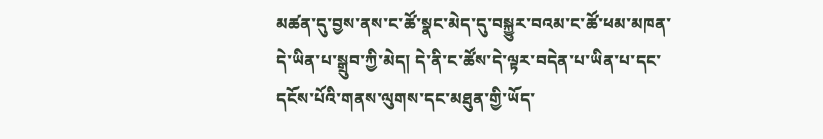མཚན་དུ་བྱས་ནས་ང་ཚོ་སྣང་མེད་དུ་བསྐྱུར་བའམ་ང་ཚོ་ཕམ་མཁན་དེ་ཡིན་པ་སྒྲུབ་ཀྱི་མེད། དེ་ནི་ང་ཚོས་དེ་ལྟར་བདེན་པ་ཡིན་པ་དང་དངོས་པོའི་གནས་ལུགས་དང་མཐུན་གྱི་ཡོད་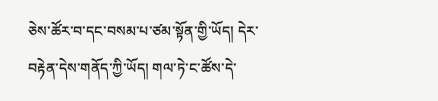ཅེས་ཚོར་བ་དང་བསམ་པ་ཙམ་སྟོན་གྱི་ཡོད། དེར་བརྟེན་དེས་གནོད་ཀྱི་ཡོད། གལ་ཏེ་ང་ཚོས་དེ་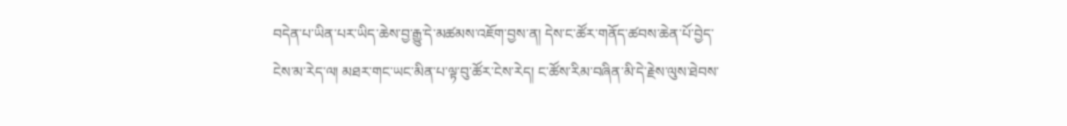བདེན་པ་ཡིན་པར་ཡིད་ཆེས་བྱ་རྒྱུ་དེ་མཚམས་འཇོག་བྱས་ན། དེས་ང་ཚོར་གནོད་ཚབས་ཆེན་པོ་བྱེད་ངེས་མ་རེད་ལ། མཐར་གང་ཡང་མིན་པ་ལྟ་བུ་ཚོར་ངེས་རེད། ང་ཚོས་རིམ་བཞིན་མི་དེ་རྗེས་ལུས་ཐེབས་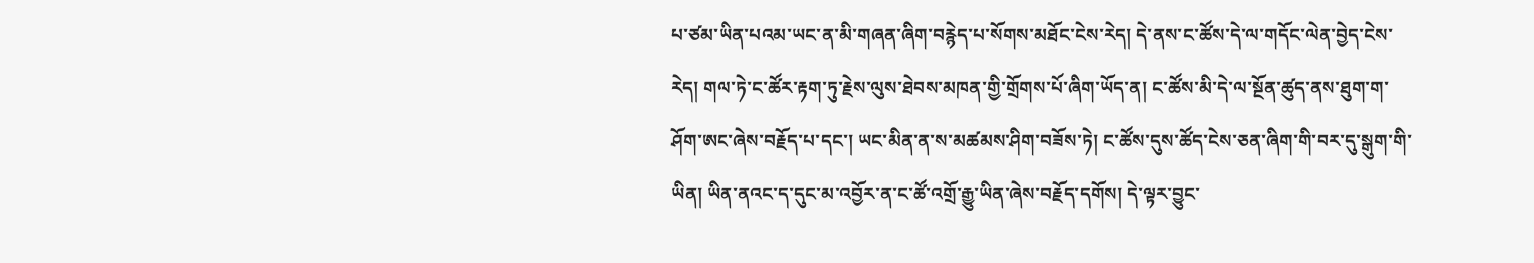པ་ཙམ་ཡིན་པའམ་ཡང་ན་མི་གཞན་ཞིག་བརྙེད་པ་སོགས་མཐོང་ངེས་རེད། དེ་ནས་ང་ཚོས་དེ་ལ་གདོང་ལེན་བྱེད་ངེས་རེད། གལ་ཏེ་ང་ཚོར་རྟག་ཏུ་རྗེས་ལུས་ཐེབས་མཁན་གྱི་གྲོགས་པོ་ཞིག་ཡོད་ན། ང་ཚོས་མི་དེ་ལ་སྔོན་ཚུད་ནས་ཐུག་ག་ཤོག་ཨང་ཞེས་བརྗོད་པ་དང་། ཡང་མིན་ན་ས་མཚམས་ཤིག་བཟོས་ཏེ། ང་ཚོས་དུས་ཚོད་ངེས་ཅན་ཞིག་གི་བར་དུ་སྒུག་གི་ཡིན། ཡིན་ནའང་ད་དུང་མ་འབྱོར་ན་ང་ཚོ་འགྲོ་རྒྱུ་ཡིན་ཞེས་བརྗོད་དགོས། དེ་ལྟར་བྱུང་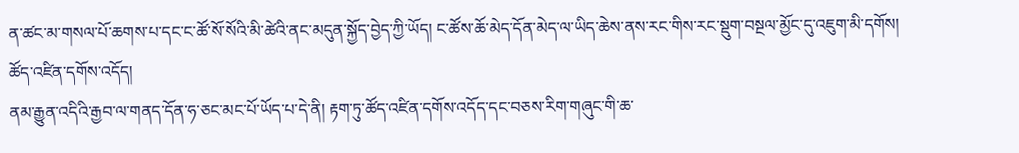ན་ཚང་མ་གསལ་པོ་ཆགས་པ་དང་ང་ཚོ་སོ་སོའི་མི་ཚེའི་ནང་མདུན་སྐྱོད་བྱེད་ཀྱི་ཡོད། ང་ཚོས་ཆོ་མེད་དོན་མེད་ལ་ཡིད་ཆེས་ནས་རང་གིས་རང་སྡུག་བསྔལ་མྱོང་དུ་འཇུག་མི་དགོས།
ཚོད་འཛིན་དགོས་འདོད།
ནམ་རྒྱུན་འདིའི་རྒྱབ་ལ་གནད་དོན་ཧ་ཅང་མང་པོ་ཡོད་པ་དེ་ནི། རྟག་ཏུ་ཚོད་འཛིན་དགོས་འདོད་དང་བཅས་རིག་གཞུང་གི་ཆ་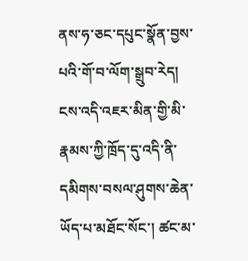ནས་ཧ་ཅང་དཔུང་སྣོན་བྱས་པའི་གོ་བ་ལོག་སྒྲུབ་རེད། ངས་འདི་འཇར་མིན་གྱི་མི་རྣམས་ཀྱི་ཁྲོད་དུ་འདི་ནི་དམིགས་བསལ་ཤུགས་ཆེན་ཡོད་པ་མཐོང་སོང་། ཚང་མ་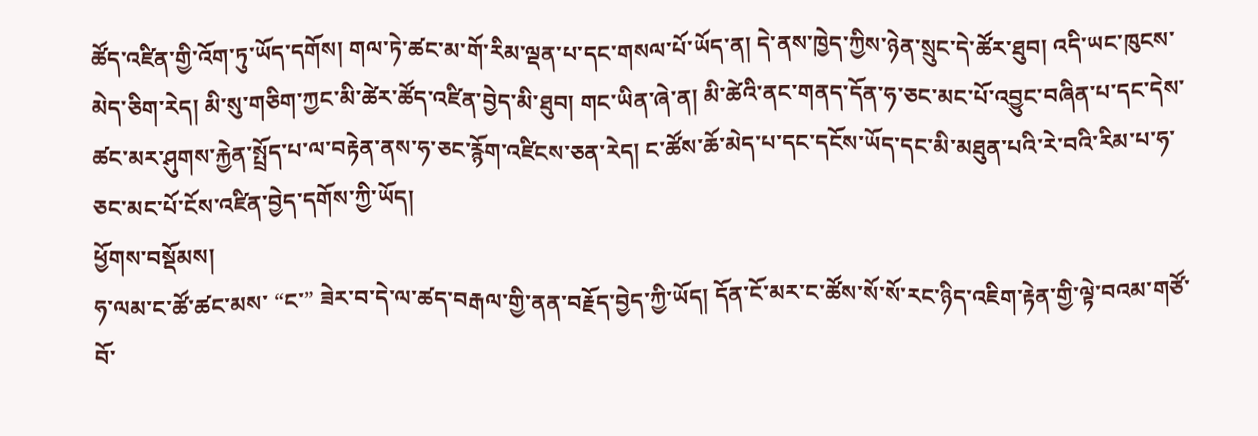ཚོད་འཛིན་གྱི་འོག་ཏུ་ཡོད་དགོས། གལ་ཏེ་ཚང་མ་གོ་རིམ་ལྡན་པ་དང་གསལ་པོ་ཡོད་ན། དེ་ནས་ཁྱེད་ཀྱིས་ཉེན་སྲུང་དེ་ཚོར་ཐུབ། འདི་ཡང་ཁུངས་མེད་ཅིག་རེད། མི་སུ་གཅིག་ཀྱང་མི་ཚེར་ཚོད་འཛིན་བྱེད་མི་ཐུབ། གང་ཡིན་ཞེ་ན། མི་ཚེའི་ནང་གནད་དོན་ཧ་ཅང་མང་པོ་འབྱུང་བཞིན་པ་དང་དེས་ཚང་མར་ཤུགས་རྐྱེན་སྤྲོད་པ་ལ་བརྟེན་ནས་ཧ་ཅང་རྙོག་འཛིངས་ཅན་རེད། ང་ཚོས་ཆོ་མེད་པ་དང་དངོས་ཡོད་དང་མི་མཐུན་པའི་རེ་བའི་རིམ་པ་ཧ་ཅང་མང་པོ་ངོས་འཛིན་བྱེད་དགོས་ཀྱི་ཡོད།
ཕྱོགས་བསྡོམས།
ཧ་ལམ་ང་ཚོ་ཚང་མས་ “ང་” ཟེར་བ་དེ་ལ་ཚད་བརྒལ་གྱི་ནན་བརྗོད་བྱེད་ཀྱི་ཡོད། དོན་ངོ་མར་ང་ཚོས་སོ་སོ་རང་ཉིད་འཇིག་རྟེན་གྱི་ལྟེ་བའམ་གཙོ་བོ་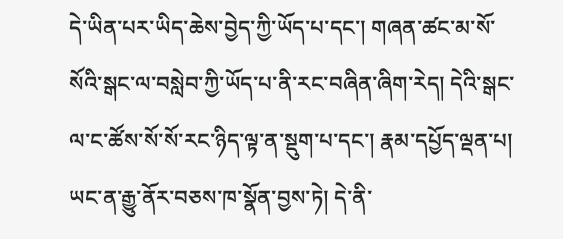དེ་ཡིན་པར་ཡིད་ཆེས་བྱེད་ཀྱི་ཡོད་པ་དང་། གཞན་ཚང་མ་སོ་སོའི་སྒང་ལ་བསླེབ་ཀྱི་ཡོད་པ་ནི་རང་བཞིན་ཞིག་རེད། དེའི་སྒང་ལ་ང་ཚོས་སོ་སོ་རང་ཉིད་ལྟ་ན་སྡུག་པ་དང་། རྣམ་དཔྱོད་ལྡན་པ། ཡང་ན་རྒྱུ་ནོར་བཅས་ཁ་སྣོན་བྱས་ཏེ། དེ་ནི་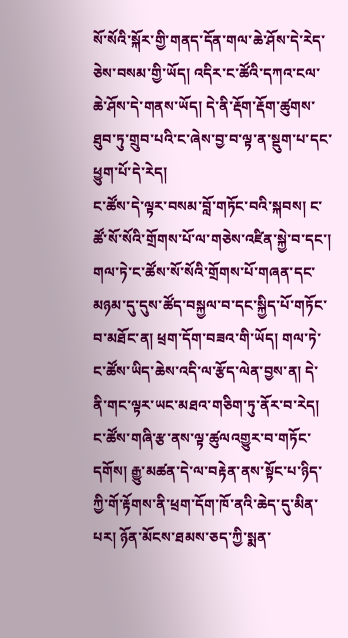སོ་སོའི་སྐོར་གྱི་གནད་དོན་གལ་ཆེ་ཤོས་དེ་རེད་ཅེས་བསམ་གྱི་ཡོད། འདིར་ང་ཚོའི་དཀའ་ངལ་ཆེ་ཤོས་དེ་གནས་ཡོད། དེ་ནི་རྡོག་རྡོག་ཚུགས་ཐུབ་ཏུ་གྲུབ་པའི་ང་ཞེས་བྱ་བ་ལྟ་ན་སྡུག་པ་དང་ཕྱུག་པོ་དེ་རེད།
ང་ཚོས་དེ་ལྟར་བསམ་བློ་གཏོང་བའི་སྐབས། ང་ཚོ་སོ་སོའི་གྲོགས་པོ་ལ་གཅེས་འཛིན་སྐྱེ་བ་དང་། གལ་ཏེ་ང་ཚོས་སོ་སོའི་གྲོགས་པོ་གཞན་དང་མཉམ་དུ་དུས་ཚོད་བསྐྱལ་བ་དང་སྐྱིད་པོ་གཏོང་བ་མཐོང་ན། ཕྲག་དོག་བཟའ་གི་ཡོད། གལ་ཏེ་ང་ཚོས་ཡིད་ཆེས་འདི་ལ་རྩོད་ལེན་བྱས་ན། དེ་ནི་གང་ལྟར་ཡང་མཐའ་གཅིག་ཏུ་ནོར་བ་རེད། ང་ཚོས་གཞི་རྩ་ནས་ལྟ་ཚུལའགྱུར་བ་གཏོང་དགོས། རྒྱུ་མཚན་དེ་ལ་བརྟེན་ནས་སྟོང་པ་ཉིད་ཀྱི་གོ་རྟོགས་ནི་ཕྲག་དོག་ཁོ་ནའི་ཆེད་དུ་མིན་པར། ཉོན་མོངས་ཐམས་ཅད་ཀྱི་སྨན་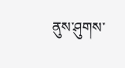ནུས་ཤུགས་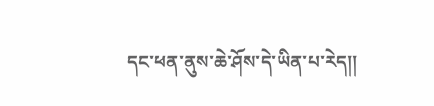དང་ཕན་ནུས་ཆེ་ཤོས་དེ་ཡིན་པ་རེད།།